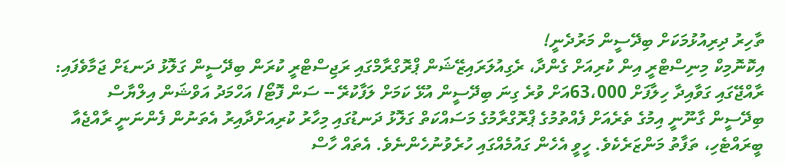ތާހިރު ދިރިއުޅުމަކަށް ބިދޭސީން މަރުދެނީ!
އިކޮނޮމިކް މިނިސްޓްރީ އިން ކުރިއަށް ގެންދާ، ރެގިއުލަރައިޒޭޝަން ޕްރޮގްރާމްގައި ރަޖިސްޓްރީ ކުރަން ބިދޭސީން ގަލޮޅު ދަނޑަށް ޖަމާވެފައި: ރާއްޖޭގައި ގަވާއިދާ ހިލާފަށް 63،000އަށް ވުރެ ގިނަ ބިދޭސީން އުޅޭ ކަމަށް ލަފާކުރޭ -- ސަން ފޮޓޯ/ އަހްމަދު އަވްޝަން އިލްޔާސް
ބިދޭސީން ގާނޫނީ އިމުގެ ތެރެއަށް ފެއްތުމުގެ ޕްރޮގްރާމުގެ މަސައްކަތް ގަލޮޅު ދަނޑުގައި މިހާރު ކުރިއަށްދާއިރު އެތަނުން ފެންނަނީ ރާއްޖެއާ ބީރައްޓެހި، ތަފާތު މަންޒަރެކެވެ. ހީވީ އެހެން ގައުމެއްގައި ހުރެވުނުހެންނެވެ. އެތައް ހާސް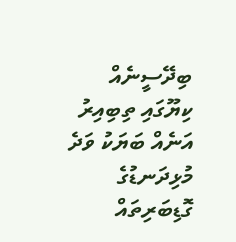ބިދޭސީނެއް ކިޔޫގައި ތިބިއިރު އަނެއް ބަޔަކު ވަދެ މުޅިދަނޑުގެ ގޮޑިބަރިތައް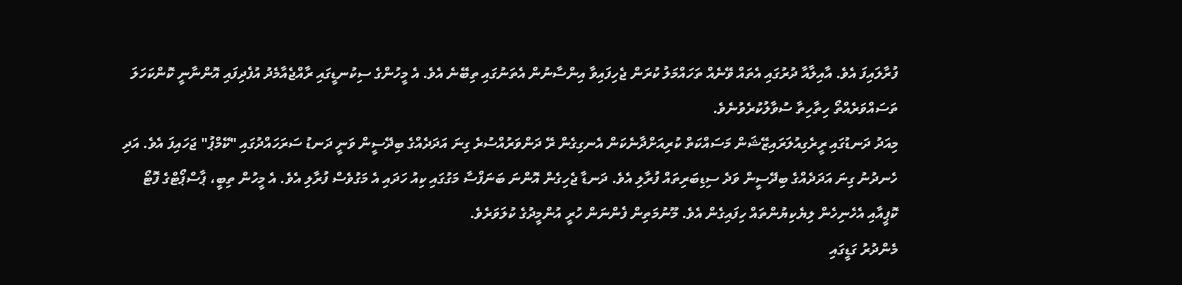ފުރާލައިފަ އެވެ. އާއިލާއާ ދުރުގައި އެތައް ވޭނެއް ތަހައްމަލު ކުރަން ޖެހިފައިވާ އިންސާނުން އެތަނުގައި ތިބޭނެ އެވެ. އެ މީހުންގެ ސިކުނޑީގައި ރާއްޖެއާމެދު އުފެދިފައި އޮންނާނީ ކޮންކަހަލަ ތަސައްވަރެއްތޯ ހިތާހިތާ ސުވާލުކުރެވުނެވެ.
މިއަދު ދަނޑުގައި ރީރެގިއުލަރައިޒޭޝަން މަސައްކަތް ކުރިއަށްދާނެކަން އެނގިގެން ރޭ ދަންވަރުއްސުރެ ގިނަ އަދަދެއްގެ ބިދޭސީން ވަނީ ދަނޑު ސަރަހައްދުގައި "ކޭމްޕު" ޖަހައިފަ އެވެ. އަދި ހެނދުނު ގިނަ އަދަދެއްގެ ބިދޭސީން ވަދެ ސިޑިބަރިތައް ފުރާލި އެވެ. ދަނޑާ ޖެހިގެން އޮންނަ ބަނަފްސާ މަގުގައި ކިއު ހަދައި އެ މަގުވެސް ފުރާލި އެވެ. އެ މީހުން ތިބީ، ޕާސްޕޯޓްގެ ފޮޓޯ ކޮޕީއާއި އެހެނިހެން ލިޔެކިޔުންތައް ހިފައިގެން އެވެ. މޫނުމަތިން ފެންނަން ހުރީ އުންމީދުގެ ކުލަވަރެވެ.
މެންދުރު ގަޑީގައި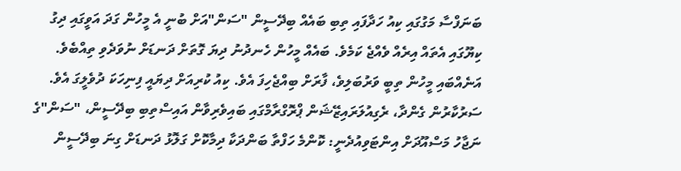ބަނަފްސާ މަގުގައި ކިއު ހަދާފައި ތިބި ބައެއް ބިދޭސީން "ސަން"އަށް ބުނީ އެ މީހުން ގަދަ އަވީގައި ދިގު ކިޔޫގައި އެތައް އިރެއް ވެއްޖެ ކަމެވެ. ބައެއް މީހުން ހެނދުނު ދިޔަ ގޮތަށް ދަނޑަށް ނުވަދެވި ތިއްބެވެ. އަނެއްބައި މީހުން ތިބީ ވަރުބަލިވެ، ފާރަށް ބިއްޖެހިފަ އެވެ. ކިއު ކުރިއަށް ދިޔައީ ފިނިހަކަ ދުވެލީގަ އެވެ.
ސަރުކާރުން ގެންދާ، ރެގިއުލަރައިޒޭޝަން ޕްރޮގްރާމްގައި ބައިވެރިވާން އައިސްތިބި ބިދޭސީން، "ސަން"ގެ ނަޖާހު މަސްއޫދަށް އިންޓަވިއުދެނީ: ކޮންމެ ހަފްތާ ބަންދަކާ ދިމާކޮށް ގަލޮޅު ދަނޑަށް ގިނަ ބިދޭސީން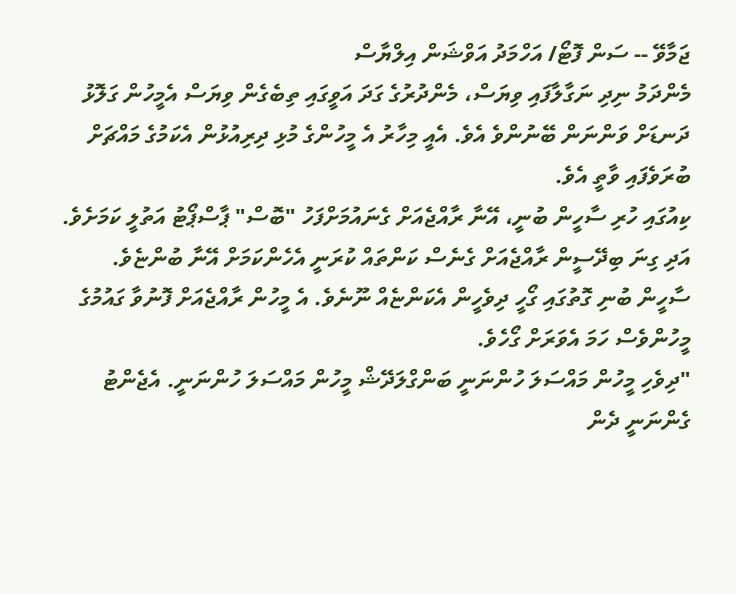ޖަމާވޭ -- ސަން ފޮޓޯ/ އަހްމަދު އަވްޝަން އިލްޔާސް
މެންދަމު ނިދި ނަގާލާފައި ވިޔަސް، މެންދުރުގެ ގަދަ އަވީގައި ތިބެގެން ވިޔަސް އެމީހުން ގަލޮޅު ދަނޑަށް ވަންނަން ބޭނުންވެ އެވެ. އެއީ މިހާރު އެ މީހުންގެ މުޅި ދިރިއުޅުން އެކަމުގެ މައްޗަށް ބުރަވެފައި ވާތީ އެވެ.
ކިއުގައި ހުރި ސާހީން ބުނީ، އޭނާ ރާއްޖެއަށް ގެނައުމަށްފަހު "ބޮސް" ޕާސްޕޯޓު އަތުލީ ކަމަށެވެ. އަދި ގިނަ ބިދޭސީން ރާއްޖެއަށް ގެނެސް ކަންތައް ކުރަނީ އެހެންކަމަށް އޭނާ ބުންޏެވެ. ސާހީން ބުނި ގޮތުގައި ގޯހީ ދިވެހީން އެކަންޏެއް ނޫނެވެ. އެ މީހުން ރާއްޖެއަށް ފޮނުވާ ގައުމުގެ މީހުންވެސް ހަމަ އެވަރަށް ގޯހެވެ.
"ދިވެހި މީހުން މައްސަލަ ހުންނަނީ ބަންގްލަދޭޝް މީހުން މައްސަލަ ހުންނަނީ. އެޖެންޓު ގެންނަނީ ދެން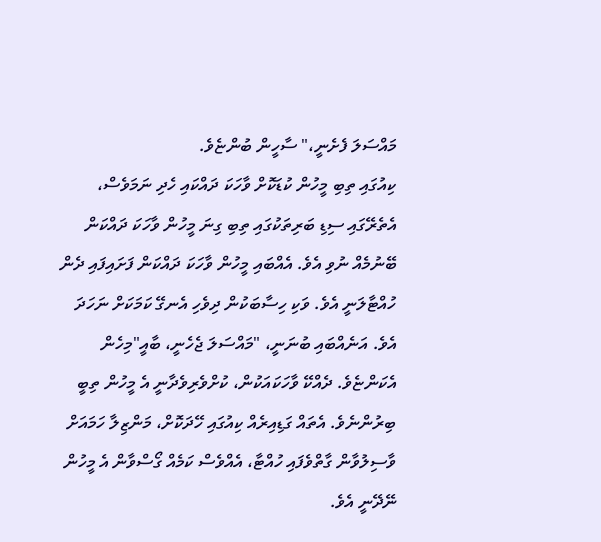މައްސަލަ ފެށެނީ،" ސާހީން ބުންޏެވެ.
ކިއުގައި ތިބި މީހުން ކުޑަކޮށް ވާހަކަ ދައްކައި ހެދި ނަމަވެސް، އެތެރޭގައި ސިޑި ބަރިތަކުގައި ތިބި ގިނަ މީހުން ވާހަކަ ދައްކަން ބޭނުމެއް ނުވި އެވެ. އެއްބައި މީހުން ވާހަކަ ދައްކަން ފަށައިފައި ދެން ހުއްޓާލަނީ އެވެ. ވަކި ހިސާބަކުން ދިވެހި އެނގޭ ކަމަކަށް ނަހަދަ އެވެ. އަނެއްބައި ބުނަނީ، "މައްސަލަ ޖެހެނީ، ބާއީ"މިހެން އެކަންޏެވެ. ދެއްކޭ ވާހަކައަކުން، ކުށްވެރިވެދާނީ އެ މީހުން ތިބީ ބިރުންނެވެ. އެތައް ގަޑިއިރެއް ކިއުގައި ހޭދަކޮށް، މަންޒިލާ ހަމައަށް ވާސިލުވާން ގާތްވެފައި ހުއްޓާ، އެއްވެސް ކަމެއް ގޯސްވާން އެ މީހުން ނޭދޭނީ އެވެ.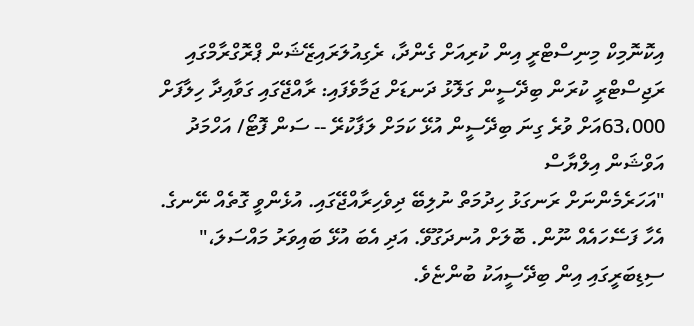އިކޮނޮމިކް މިނިސްޓްރީ އިން ކުރިއަށް ގެންދާ، ރެގިއުލަރައިޒޭޝަން ޕްރޮގްރާމްގައި ރަޖިސްޓްރީ ކުރަން ބިދޭސީން ގަލޮޅު ދަނޑަށް ޖަމާވެފައި: ރާއްޖޭގައި ގަވާއިދާ ހިލާފަށް 63،000އަށް ވުރެ ގިނަ ބިދޭސީން އުޅޭ ކަމަށް ލަފާކުރޭ -- ސަން ފޮޓޯ/ އަހްމަދު އަވްޝަން އިލްޔާސް
"އަހަރެމެންނަށް ރަނގަޅު ހިދުމަތް ނުލިބޭ ދިވެހިރާއްޖޭގައި. އުޅެންވީ ގޮތެއް ނޭނގެ. އެހާ ފަސޭހައެއް ނޫން. ބޮލަށް އުނދަގޫވޭ. އަދި އެބަ އުޅޭ ބައިވަރު މައްސަލަ،" ސިޑިބަރީގައި އިން ބިދޭސީއަކު ބުންޏެވެ.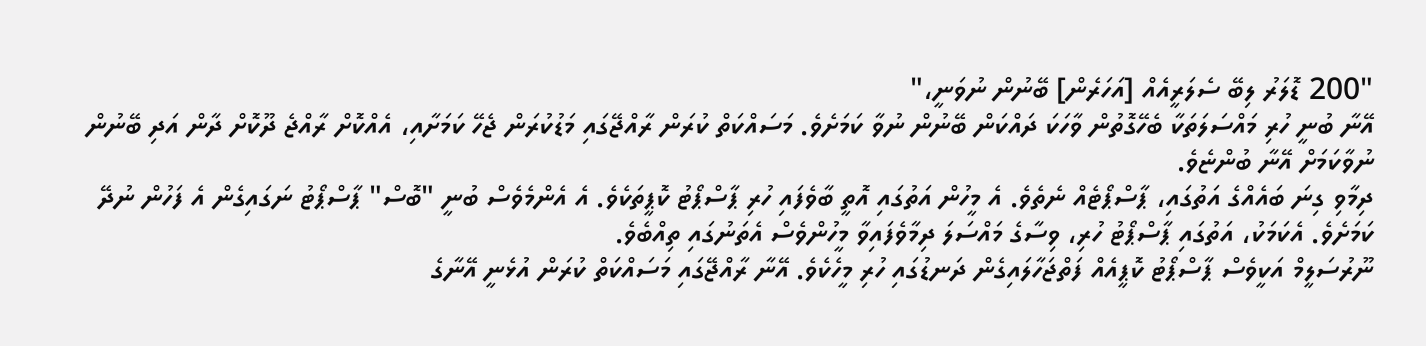"200 ޑޮލަރު ލިބޭ ސެލަރީއެއް [އަހަރެން] ބޭނުން ނުވަނީ،"
އޭނާ ބުނީ ހުރި މައްސަލަތަކާ ބެހޭގޮތުން ވާހަކަ ދައްކަން ބޭނުން ނުވާ ކަމަށެވެ. މަސައްކަތް ކުރަން ރާއްޖޭގައި މަޑުކުރަން ޖެހޭ ކަމަށާއި، އެއްކޮށް ރާއްޖެ ދޫކޮށް ދާން އަދި ބޭނުން ނުވާކަމަށް އޭނާ ބުންޏެވެ.
ދިމާވި ގިނަ ބައެއްގެ އަތުގައި، ޕާސްޕޯޓެއް ނެތެވެ. އެ މީހުން އަތުގައި އޮތީ ބާވެފައި ހުރި ޕާސްޕޯޓު ކޮޕީތަކެވެ. އެ އެންމެވެސް ބުނީ "ބޮސް" ޕާސްޕޯޓު ނަގައިގެން އެ ފަހުން ނުދޭ ކަމަށެވެ. އެކަމަކު، އަތުގައި ޕާސްޕޯޓު ހުރި، ވިސާގެ މައްސަލަ ދިމާވެފައިވާ މީހުންވެސް އެތަނުގައި ތިއްބެވެ.
ނޫރުސަލީމް އަކީވެސް ޕާސްޕޯޓު ކޮޕީއެއް ފަތްޖަހާލައިގެން ދަނޑުގައި ހުރި މީހެކެވެ. އޭނާ ރާއްޖޭގައި މަސައްކަތް ކުރަން އުޅެނީ އޭނާގެ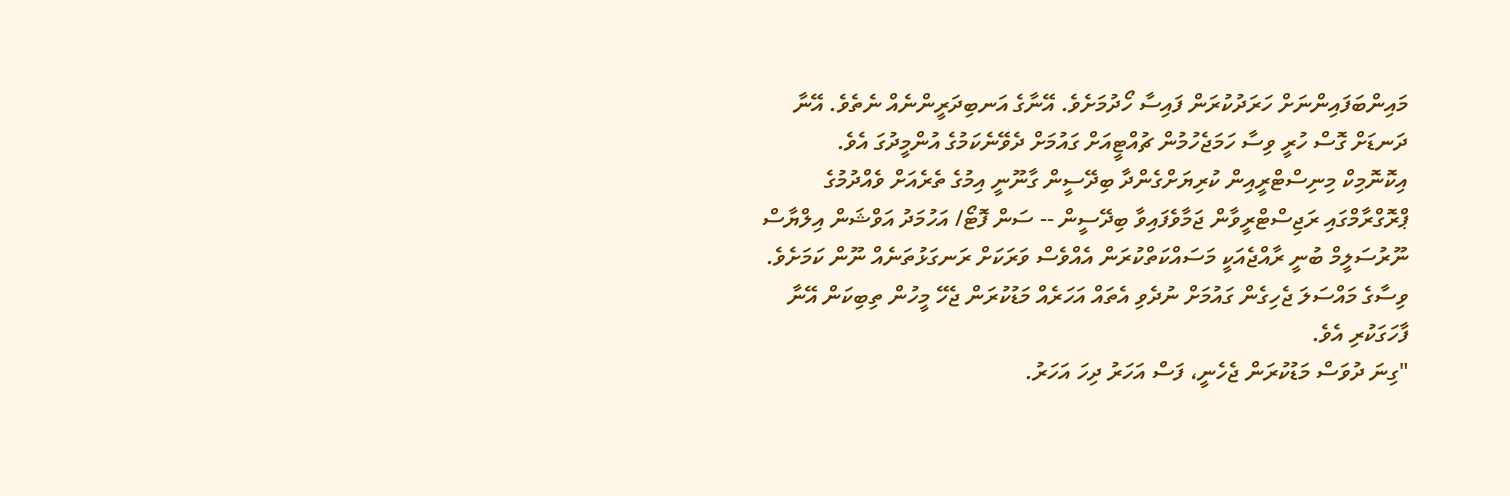މައިންބަފައިންނަށް ހަރަދުކުރަން ފައިސާ ހޯދުމަށެވެ. އޭނާގެ އަނބިދަރީންނެއް ނެތެވެ. އޭނާ ދަނޑަށް ގޮސް ހުރީ ވިސާ ހަމަޖެހުމުން ޗުއްޓީއަށް ގައުމަށް ދެވޭނެކަމުގެ އުންމީދުގަ އެވެ.
އިކޮނޮމިކް މިނިސްޓްރީއިން ކުރިޔަށްގެންދާ ބިދޭސީން ގާނޫނީ އިމުގެ ތެރެއަށް ވެއްދުމުގެ ޕްރޮގްރާމްގައި ރަޖިސްޓްރީވާން ޖަމާވެފައިވާ ބިދޭސީން -- ސަން ފޮޓޯ/ އަހުމަދު އަވްޝަން އިލްޔާސް
ނޫރުސަލީމް ބުނީ ރާއްޖެއަކީ މަސައްކަތްކުރަން އެއްވެސް ވަރަކަށް ރަނގަޅުތަނެއް ނޫން ކަމަށެވެ. ވިސާގެ މައްސަލަ ޖެހިގެން ގައުމަށް ނުދެވި އެތައް އަހަރެއް މަޑުކުރަން ޖެހޭ މީހުން ތިބިކަން އޭނާ ފާހަގަކުރި އެވެ.
"ގިނަ ދުވަސް މަޑުކުރަން ޖެހެނީ، ފަސް އަހަރު ދިހަ އަހަރު.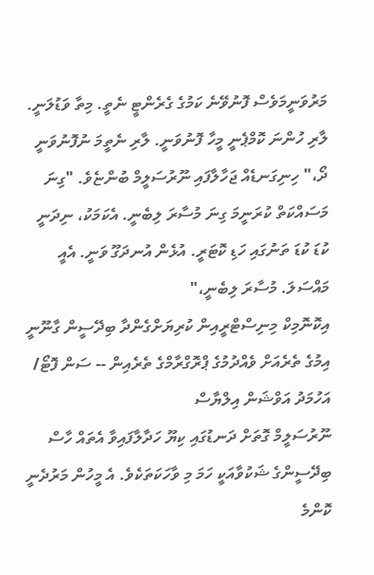މަރުވަނީމަވެސް ފޮނުވޭނެ ކަމުގެ ގެރެންޓީ ނެތީ. މިތާ ވަޑުލަނީ. ލާރި ހުންނަ ކޮމްޕެނީ މީހާ ފޮނުވަނީ. ލާރި ނެތީމަ ނުފޮނުވަނީ ދޯ،" ހިނިގަނޑެއް ޖަހާލާފައި ނޫރުސަލީމް ބުންޏެވެ. "ގިނަ މަސައްކަތް ކުރަނީމަ ގިނަ މުސާރަ ލިބެނީ. އެކަމަކު، ނިދަނީ ކުޑަ ކުޑަ ތަނުގައި ހަޑި ކޮޓަރީ. އުޅެން އުނދަގޫ ވަނީ. އެއީ މައްސަލަ. މުސާރަ ލިބެނީ،"
އިކޮނޮމިކް މިނިސްޓްރީއިން ކުރިޔަށްގެންދާ ބިދޭސީން ގާނޫނީ އިމުގެ ތެރެއަށް ވެއްދުމުގެ ޕްރޮގްރާމްގެ ތެރެއިން -- ސަން ފޮޓޯ/ އަހުމަދު އަވްޝަން އިލްޔާސް
ނޫރުސަލީމް ގޮތަށް ދަނޑުގައި ކިޔޫ ހަދާލާފައިވާ އެތައް ހާސް ބިދޭސީންގެ ޝަކުވާއަކީ ހަމަ މި ވާހަކަތަކެވެ. އެ މީހުން މަރުދެނީ ކޮންމެ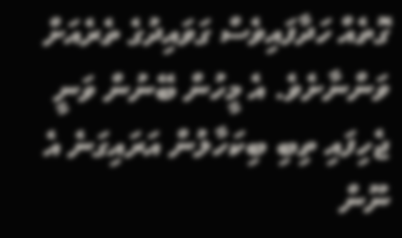ގޮތެއް ހަދާފައިވެސް ގަވައިދުގެ ތެރެއަށް ވަންނާށެވެ. އެ މީހުން ބޭނުން ވަނީ ޖެހިފައި ތިބި ބިކަހާލުން އަރައިގަނެ އެ ނޫން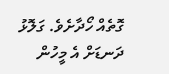ގޮތެއް ހޯދާށެވެ. ގަލޮޅު ދަނޑަށް އެ މީހުން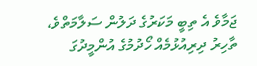ޖަމާވެ އެ ތިބީ މަކަރުގެ ދަލުން ސަލާމަތްވެ، ތާހިރު ދިރިއުޅުމެއް ހޯދުމުގެ އުންމީދުގަ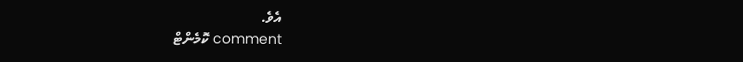އެވެ.
comment ކޮމެންޓް